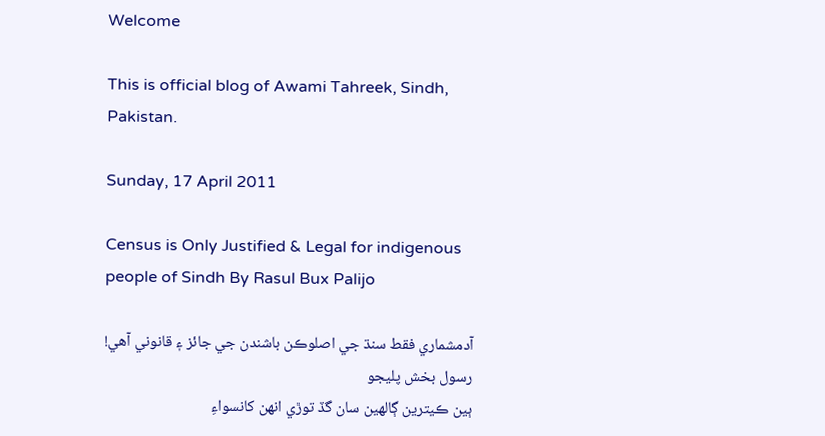Welcome

This is official blog of Awami Tahreek, Sindh, Pakistan.

Sunday, 17 April 2011

Census is Only Justified & Legal for indigenous people of Sindh By Rasul Bux Palijo

آدمشماري فقط سنڌ جي اصلوڪن باشندن جي جائز ۽ قانوني آهي!
رسول بخش پليجو
ٻين ڪيترين ڳالهين سان گڏ توڙي انهن کانسواءِ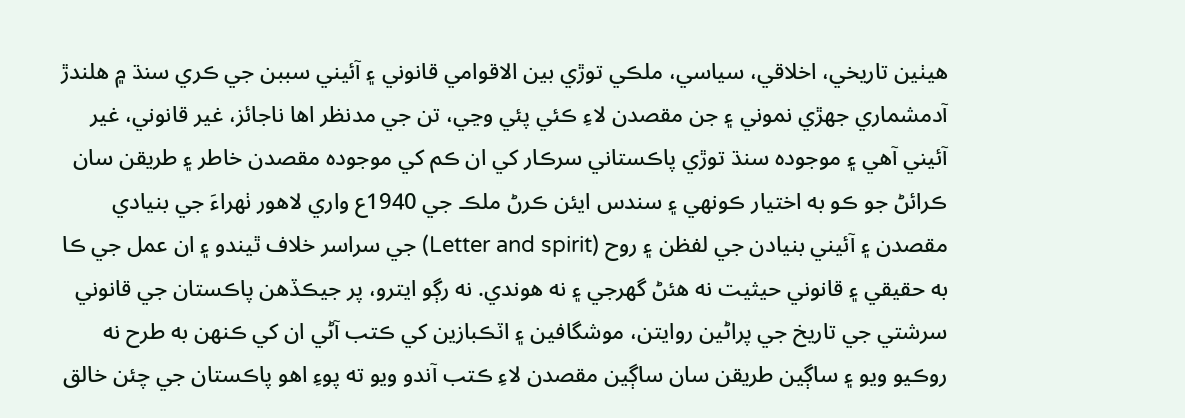هيٺين تاريخي، اخلاقي، سياسي، ملڪي توڙي بين الاقوامي قانوني ۽ آئيني سببن جي ڪري سنڌ ۾ هلندڙ آدمشماري جهڙي نموني ۽ جن مقصدن لاءِ ڪئي پئي وڃي، تن جي مدنظر اها ناجائز، غير قانوني، غير آئيني آهي ۽ موجوده سنڌ توڙي پاڪستاني سرڪار کي ان ڪم کي موجوده مقصدن خاطر ۽ طريقن سان ڪرائڻ جو ڪو به اختيار ڪونهي ۽ سندس ايئن ڪرڻ ملڪ جي 1940ع واري لاهور ٺهراءَ جي بنيادي مقصدن ۽ آئيني بنيادن جي لفظن ۽ روح (Letter and spirit) جي سراسر خلاف ٿيندو ۽ ان عمل جي ڪا به حقيقي ۽ قانوني حيثيت نه هئڻ گهرجي ۽ نه هوندي. نه رڳو ايترو، پر جيڪڏهن پاڪستان جي قانوني سرشتي جي تاريخ جي پراڻين روايتن، موشگافين ۽ اٽڪبازين کي ڪتب آڻي ان کي ڪنهن به طرح نه روڪيو ويو ۽ ساڳين طريقن سان ساڳين مقصدن لاءِ ڪتب آندو ويو ته پوءِ اهو پاڪستان جي چئن خالق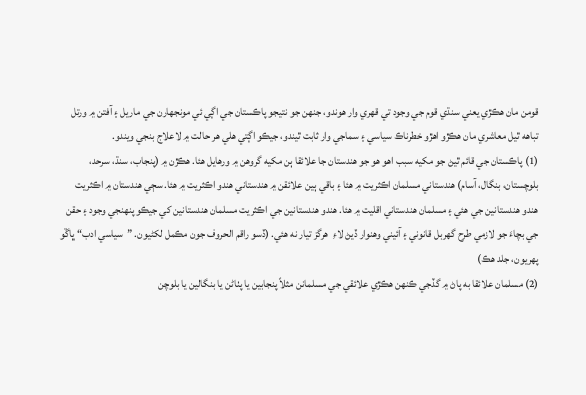قومن مان هڪڙي يعني سنڌي قوم جي وجود تي قهري وار هوندو، جنهن جو نتيجو پاڪستان جي اڳي ئي مونجهارن جي ماريل ۽ آفتن ۾ ورتل تباهه ٿيل معاشري مان هڪڙو اهڙو خطرناڪ سياسي ۽ سماجي وار ثابت ٿيندو، جيڪو اڳتي هلي هر حالت ۾ لاعلاج بنجي ويندو.
(1) پاڪستان جي قائم ٿيڻ جو مکيه سبب اهو هو جو هندستان جا علائقا ٻن مکيه گروهن ۾ ورهايل هئا. هڪڙن ۾ (پنجاب، سنڌ، سرحد، بلوچستان، بنگال، آسام) هندستاني مسلمان اڪثريت ۾ هئا ۽ باقي ٻين علائقن ۾ هندستاني هندو اڪثريت ۾ هئا. سڄي هندستان ۾ اڪثريت هندو هندستانين جي هئي ۽ مسلمان هندستاني اقليت ۾ هئا. هندو هندستانين جي اڪثريت مسلمان هندستانين کي جيڪو پنهنجي وجود ۽ حقن جي بچاءَ جو لازمي طرح گهربل قانوني ۽ آئيني وهنوار ڏيڻ لاءِ  هرگز تيار نه هئي. (ڏسو راقم الحروف جون مڪمل لکڻيون. ”سياسي ادب“ ڀاڱو پهريون، جلد هڪ)
(2) مسلمان علائقا به پاڻ ۾ گڏجي ڪنهن هڪڙي علائقي جي مسلمانن مثلاً پنجابين يا پٺاڻن يا بنگالين يا بلوچن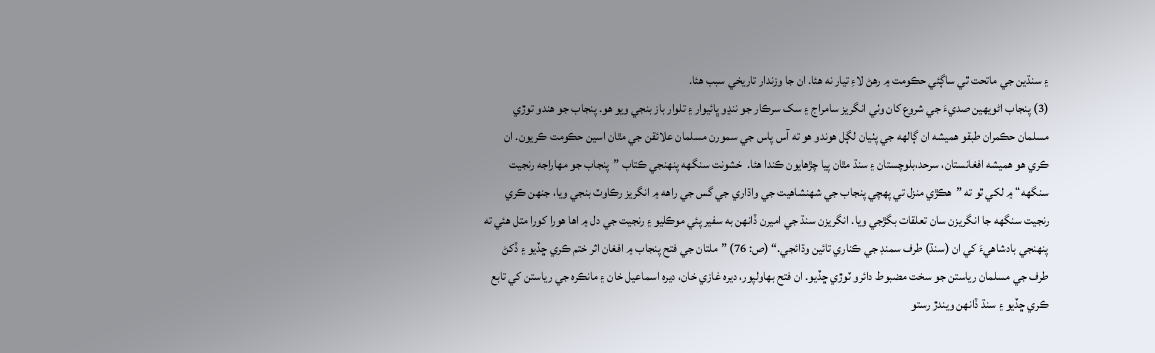۽ سنڌين جي ماتحت ٿي ساڳئي حڪومت ۾ رهڻ لاءِ تيار نه هئا. ان جا وزندار تاريخي سبب هئا.
(3) پنجاب اڻويهين صديءَ جي شروع کان وٺي انگريز سامراج ۽ سک سرڪار جو ننڍو ڀائيوار ۽ تلوار باز بنجي ويو هو. پنجاب جو هندو توڙي مسلمان حڪمران طبقو هميشه ان ڳالهه جي پٺيان لڳل هوندو هو ته آس پاس جي سمورن مسلمان علائقن جي مٿان اسين حڪومت ڪريون. ان ڪري هو هميشه افغانستان، سرحد،بلوچستان ۽ سنڌ مٿان پيا چڙهايون ڪندا هئا.  خشونت سنگهه پنهنجي ڪتاب ”پنجاب جو مهاراجه رنجيت سنگهه“ ۾ لکي ٿو ته ”هڪڙي منزل تي پهچي پنجاب جي شهنشاهيت جي واڌاري جي گس جي راهه ۾ انگريز رڪاوٽ بنجي ويا، جنهن ڪري رنجيت سنگهه جا انگريزن سان تعلقات بگڙجي ويا. انگريزن سنڌ جي اميرن ڏانهن به سفير پئي موڪليو ۽ رنجيت جي دل ۾ اها هورا کورا متل هئي ته پنهنجي بادشاهيءَ کي ان (سنڌ) طرف سمنڊ جي ڪناري تائين وڌائجي.“ (ص: 76) ”ملتان جي فتح پنجاب ۾ افغان اثر ختم ڪري ڇڏيو ۽ ڏکڻ طرف جي مسلمان رياستن جو سخت مضبوط دائرو ٽوڙي ڇڏيو. ان فتح بهاولپور، ديره غازي خان، ديره اسماعيل خان ۽ مانڪره جي رياستن کي تابع ڪري ڇڏيو ۽ سنڌ ڏانهن ويندڙ رستو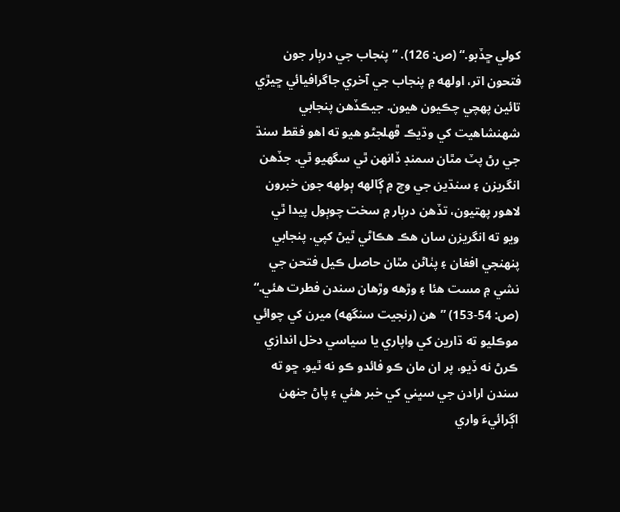کولي ڇڏبو.“ (ص: 126). ”پنجاب جي درٻار جون فتحون اتر، اولهه ۾ پنجاب جي آخري جاگرافيائي ڇيڙي تائين پهچي چڪيون هيون. جيڪڏهن پنجابي شهنشاهيت کي وڌيڪ ڦهلجڻو هيو ته اهو فقط سنڌ جي رڻ پٽ مٿان سمنڊ ڏانهن ٿي سگهيو ٿي. جڏهن انگريزن ۽ سنڌين جي وچ ۾ ڳالهه ٻولهه جون خبرون لاهور پهتيون، تڏهن درٻار ۾ سخت چوٻول پيدا ٿي ويو ته انگريزن سان هڪ هڪاڻي ٿيڻ کپي. پنجابي پنهنجي افغان ۽ پٺاڻن مٿان حاصل ڪيل فتحن جي نشي ۾ مست هئا ۽ وڙهه وڙهان سندن فطرت هئي.“ (ص: 54-153) ”هن (رنجيت سنگهه) ميرن کي چوائي موڪليو ته ڌارين کي واپاري يا سياسي دخل اندازي ڪرڻ نه ڏيو، پر ان مان ڪو فائدو ڪو نه ٿيو. ڇو ته سندن ارادن جي سڀني کي خبر هئي ۽ پاڻ جنهن اڳرائيءَ واري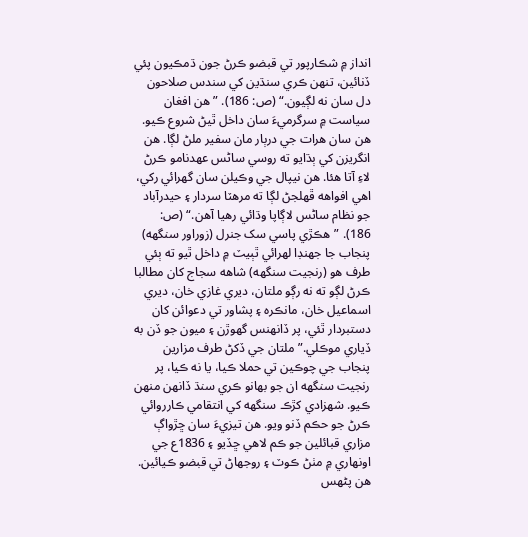انداز ۾ شڪارپور تي قبضو ڪرڻ جون ڌمڪيون پئي ڏنائين، تنهن ڪري سنڌين کي سندس صلاحون دل سان نه لڳيون.“ (ص: 186). ”هن افغان سياست ۾ سرگرميءَ سان داخل ٿيڻ شروع ڪيو. هن سان هرات جي درٻار مان سفير ملڻ لڳا. هن انگريزن کي ٻڌايو ته روسي ساڻس عهدنامو ڪرڻ لاءِ آتا هئا. هن نيپال جي وڪيلن سان گهرائي رکي، اهي افواهه ڦهلجڻ لڳا ته مرهٽا سردار ۽ حيدرآباد جو نظام ساڻس لاڳاپا وڌائي رهيا آهن.“ (ص: 186). ”هڪڙي پاسي سک جنرل (زوراور سنگهه) پنجاب جا جهنڊا لهرائي ٿٻيٽ ۾ داخل ٿيو ته ٻئي طرف هو (رنجيت سنگهه) شاهه سجاج کان مطالبا ڪرڻ لڳو ته نه رڳو ملتان، ديري غازي خان، ديري اسماعيل خان، مانڪره ۽ پشاور تي دعوائن کان دستبردار ٿئي، پر ڏانهنس گهوڙن ۽ ميون جو ڏن به ڏياري موڪلي.”ملتان جي ڏکڻ طرف مزارين پنجاب جي چوڪين تي حملا ڪيا، يا نه ڪيا، پر رنجيت سنگهه ان جو بهانو ڪري سنڌ ڏانهن منهن ڪيو. شهزادي کڙڪ سنگهه کي انتقامي ڪارروائي ڪرڻ جو حڪم ڏنو ويو. هن تيزيءَ سان ڇڙواڳ مزاري قبائلين جو ڪم لاهي ڇڏيو ۽ 1836ع جي اونهاري ۾ مٺڻ ڪوٽ ۽ روجهاڻ تي قبضو ڪيائين. هن پڻهس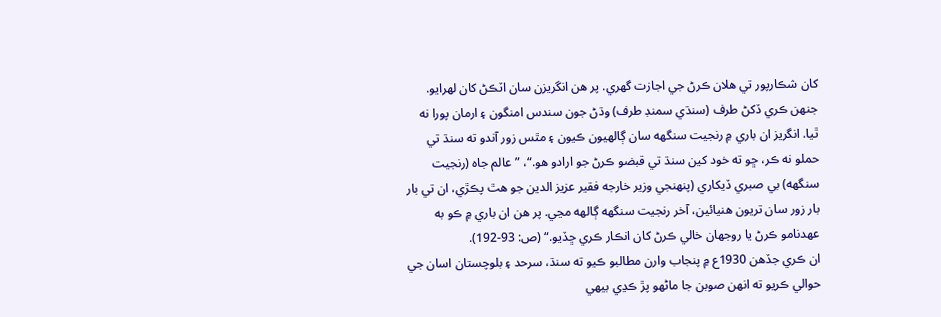کان شڪارپور تي هلان ڪرڻ جي اجازت گهري. پر هن انگريزن سان اٽڪڻ کان لهرايو. جنهن ڪري ڏکڻ طرف (سنڌي سمنڊ طرف) وڌڻ جون سندس امنگون ۽ ارمان پورا نه  ٿيا. انگريز ان باري ۾ رنجيت سنگهه سان ڳالهيون ڪيون ۽ مٿس زور آندو ته سنڌ تي حملو نه ڪر، ڇو ته خود کين سنڌ تي قبضو ڪرڻ جو ارادو هو.“، ”عالم جاه (رنجيت سنگهه) بي صبري ڏيکاري (پنهنجي وزير خارجه فقير عزيز الدين جو هٿ پڪڙي، ان تي بار بار زور سان تريون هنيائين، آخر رنجيت سنگهه ڳالهه مڃي. پر هن ان باري ۾ ڪو به عهدنامو ڪرڻ يا روجهان خالي ڪرڻ کان انڪار ڪري ڇڏيو.“ (ص: 93-192).
ان ڪري جڏهن 1930ع ۾ پنجاب وارن مطالبو ڪيو ته سنڌ، سرحد ۽ بلوچستان اسان جي حوالي ڪريو ته انهن صوبن جا ماڻهو پڙ ڪڍي بيهي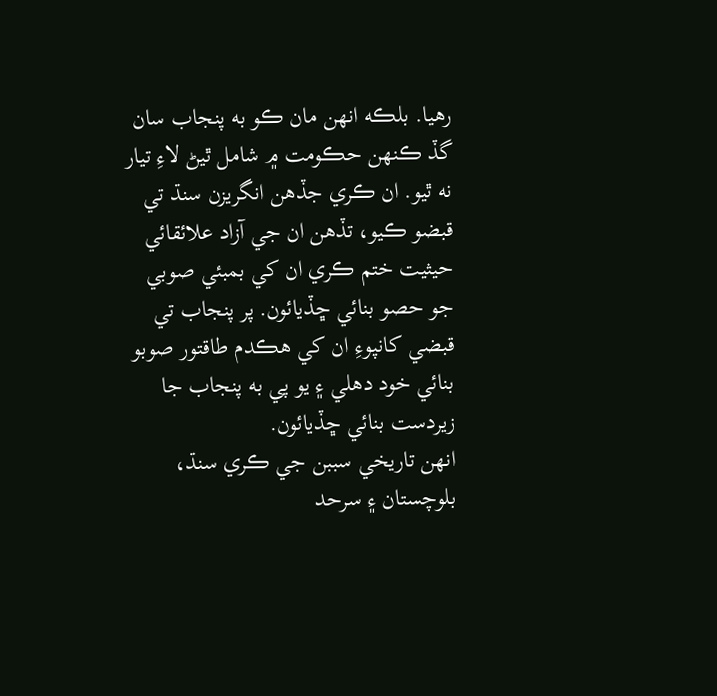رهيا. بلڪه انهن مان ڪو به پنجاب سان گڏ ڪنهن حڪومت ۾ شامل ٿيڻ لاءِ تيار نه ٿيو. ان ڪري جڏهن انگريزن سنڌ تي قبضو ڪيو، تڏهن ان جي آزاد علائقائي حيثيت ختم ڪري ان کي بمبئي صوبي جو حصو بنائي ڇڏيائون. پر پنجاب تي قبضي کانپوءِ ان کي هڪدم طاقتور صوبو بنائي خود دهلي ۽ يو پي به پنجاب جا زيردست بنائي ڇڏيائون.
انهن تاريخي سببن جي ڪري سنڌ، بلوچستان ۽ سرحد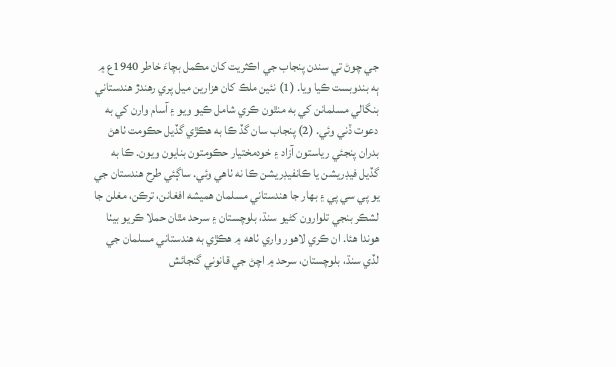جي چوڻ تي سندن پنجاب جي اڪثريت کان مڪمل بچاءَ خاطر 1940ع ۾ ٻه بندوبست ڪيا ويا. (1) نئين ملڪ کان هزارين ميل پري رهندڙ هندستاني بنگالي مسلمانن کي به منٿون ڪري شامل ڪيو ويو ۽ آسام وارن کي به دعوت ڏني وئي. (2) پنجاب سان گڏ ڪا به هڪڙي گڏيل حڪومت ٺاهڻ بدران پنجئي رياستون آزاد ۽ خودمختيار حڪومتون بنايون ويون. ڪا به گڏيل فيڊريشن يا ڪانفيڊريشن ڪا نه ٺاهي وئي. ساڳئي طرح هندستان جي يو پي سي پي ۽ بهار جا هندستاني مسلمان هميشه افغانن، ترڪن، مغلن جا لشڪر بنجي تلوارون کڻيو سنڌ، بلوچستان ۽ سرحد مٿان حملا ڪريو بيٺا هوندا هئا. ان ڪري لاهور واري ٺاهه ۾ هڪڙي به هندستاني مسلمان جي لڏي سنڌ، بلوچستان، سرحد ۾ اچڻ جي قانوني گنجائش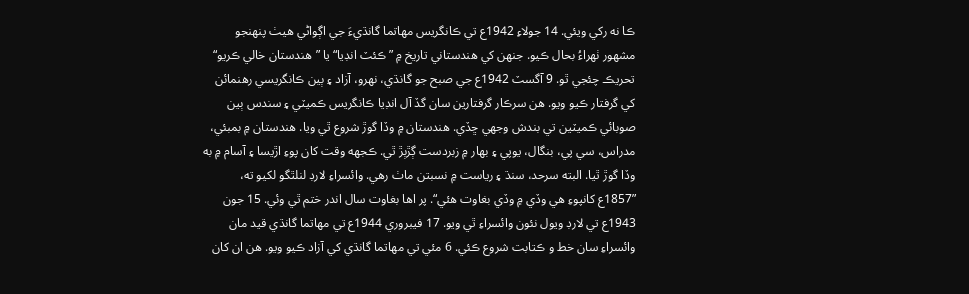ڪا نه رکي ويئي. 14 جولاءِ 1942ع تي ڪانگريس مهاتما گانڌيءَ جي اڳواڻي هيٺ پنهنجو مشهور ٺهراءُ بحال ڪيو. جنهن کي هندستاني تاريخ ۾ ”ڪئٽ انڊيا“ يا ”هندستان خالي ڪريو“ تحريڪ چئجي ٿو. 9 آگسٽ 1942ع جي صبح جو گانڌي، نهرو، آزاد ۽ ٻين ڪانگريسي رهنمائن کي گرفتار ڪيو ويو. هن سرڪار گرفتارين سان گڏ آل انڊيا ڪانگريس ڪميٽي ۽ سندس ٻين صوبائي ڪميٽين تي بندش وجهي ڇڏي. هندستان ۾ وڏا گوڙ شروع ٿي ويا. هندستان ۾ بمبئي، مدراس، سي پي، بنگال، يوپي ۽ بهار ۾ زبردست ڳڙٻڙ ٿي. ڪجهه وقت کان پوءِ اڙيسا ۽ آسام ۾ به وڏا گوڙ ٿيا. البته سرحد، سنڌ ۽ رياست ۾ نسبتن ماٺ رهي. وائسراءِ لارڊ لنلٿگو لکيو ته، ”1857ع کانپوءِ هي وڏي ۾ وڏي بغاوت هئي“. پر اها بغاوت سال اندر ختم ٿي وئي. 15 جون 1943ع تي لارڊ ويول نئون وائسراءِ ٿي ويو. 17 فيبروري 1944ع تي مهاتما گانڌي قيد مان وائسراءِ سان خط و ڪتابت شروع ڪئي. 6 مئي تي مهاتما گانڌي کي آزاد ڪيو ويو. هن ان کان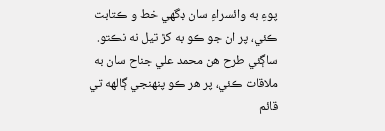پوءِ به وائسراءِ سان ڊگهي خط و ڪتابت ڪئي، پر ان جو ڪو به کڙ تيل نه نڪتو. ساڳئي طرح هن محمد علي جناح سان به ملاقات ڪئي، پر هر ڪو پنهنجي ڳالهه تي قائم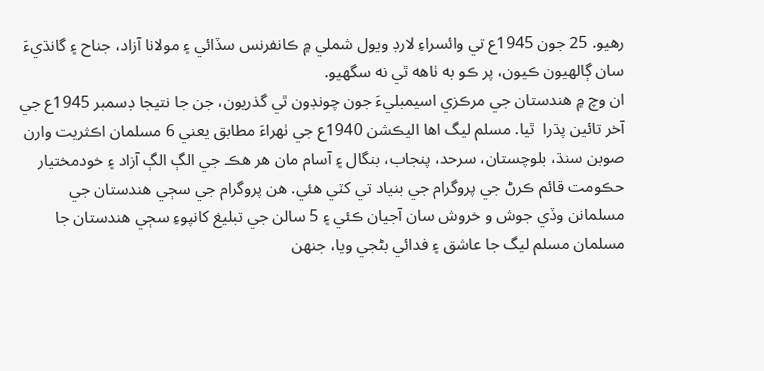رهيو. 25 جون 1945ع تي وائسراءِ لارڊ ويول شملي ۾ ڪانفرنس سڏائي ۽ مولانا آزاد، جناح ۽ گانڌيءَ سان ڳالهيون ڪيون، پر ڪو به ٺاهه ٿي نه سگهيو.
ان وچ ۾ هندستان جي مرڪزي اسيمبليءَ جون چونڊون ٿي گذريون، جن جا نتيجا ڊسمبر 1945ع جي آخر تائين پڌرا  ٿيا. مسلم ليگ اها اليڪشن 1940ع جي ٺهراءَ مطابق يعني 6 مسلمان اڪثريت وارن صوبن سنڌ، بلوچستان، سرحد، پنجاب، بنگال ۽ آسام مان هر هڪ جي الڳ الڳ آزاد ۽ خودمختيار حڪومت قائم ڪرڻ جي پروگرام جي بنياد تي کٽي هئي. هن پروگرام جي سڄي هندستان جي مسلمانن وڏي جوش و خروش سان آجيان ڪئي ۽ 5 سالن جي تبليغ کانپوءِ سڄي هندستان جا مسلمان مسلم ليگ جا عاشق ۽ فدائي بڻجي ويا، جنهن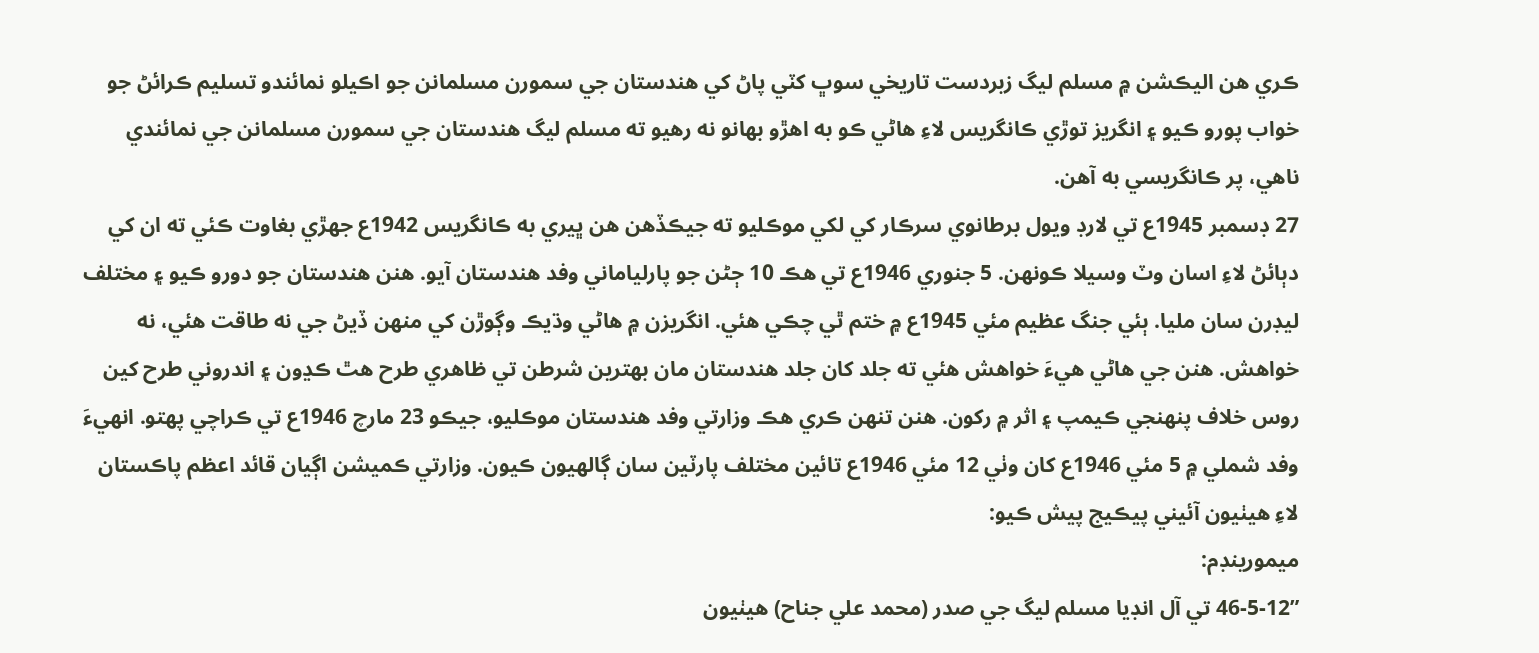ڪري هن اليڪشن ۾ مسلم ليگ زبردست تاريخي سوڀ کٽي پاڻ کي هندستان جي سمورن مسلمانن جو اڪيلو نمائندو تسليم ڪرائڻ جو خواب پورو ڪيو ۽ انگريز توڙي ڪانگريس لاءِ هاڻي ڪو به اهڙو بهانو نه رهيو ته مسلم ليگ هندستان جي سمورن مسلمانن جي نمائندي ناهي، پر ڪانگريسي به آهن.
27 ڊسمبر 1945ع تي لارڊ ويول برطانوي سرڪار کي لکي موڪليو ته جيڪڏهن هن ڀيري به ڪانگريس 1942ع جهڙي بغاوت ڪئي ته ان کي دٻائڻ لاءِ اسان وٽ وسيلا ڪونهن. 5 جنوري 1946ع تي هڪ 10 ڄڻن جو پارلياماني وفد هندستان آيو. هنن هندستان جو دورو ڪيو ۽ مختلف ليڊرن سان مليا. ٻئي جنگ عظيم مئي 1945ع ۾ ختم ٿي چڪي هئي. انگريزن ۾ هاڻي وڌيڪ وڳوڙن کي منهن ڏيڻ جي نه طاقت هئي، نه خواهش. هنن جي هاڻي هيءَ خواهش هئي ته جلد کان جلد هندستان مان بهترين شرطن تي ظاهري طرح هٿ ڪڍون ۽ اندروني طرح کين روس خلاف پنهنجي ڪيمپ ۽ اثر ۾ رکون. هنن تنهن ڪري هڪ وزارتي وفد هندستان موڪليو، جيڪو 23 مارچ 1946ع تي ڪراچي پهتو. انهيءَ وفد شملي ۾ 5 مئي 1946ع کان وٺي 12 مئي 1946ع تائين مختلف پارٽين سان ڳالهيون ڪيون. وزارتي ڪميشن اڳيان قائد اعظم پاڪستان لاءِ هيٺيون آئيني پيڪيج پيش ڪيو:
ميمورينڊم:
”46-5-12 تي آل انڊيا مسلم ليگ جي صدر (محمد علي جناح) هيٺيون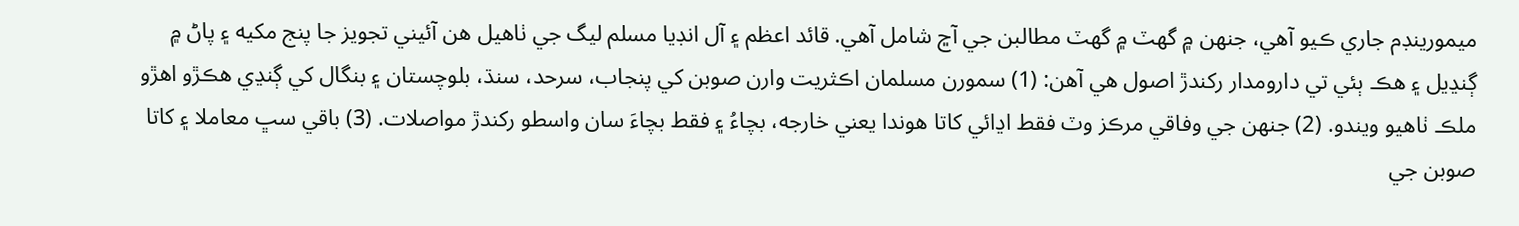ميمورينڊم جاري ڪيو آهي، جنهن ۾ گهٽ ۾ گهٽ مطالبن جي آڇ شامل آهي. قائد اعظم ۽ آل انڊيا مسلم ليگ جي ٺاهيل هن آئيني تجويز جا پنج مکيه ۽ پاڻ ۾ ڳنڍيل ۽ هڪ ٻئي تي دارومدار رکندڙ اصول هي آهن: (1) سمورن مسلمان اڪثريت وارن صوبن کي پنجاب، سرحد، سنڌ، بلوچستان ۽ بنگال کي ڳنڍي هڪڙو اهڙو ملڪ ٺاهيو ويندو. (2) جنهن جي وفاقي مرڪز وٽ فقط اڍائي کاتا هوندا يعني خارجه، بچاءُ ۽ فقط بچاءَ سان واسطو رکندڙ مواصلات. (3) باقي سڀ معاملا ۽ کاتا صوبن جي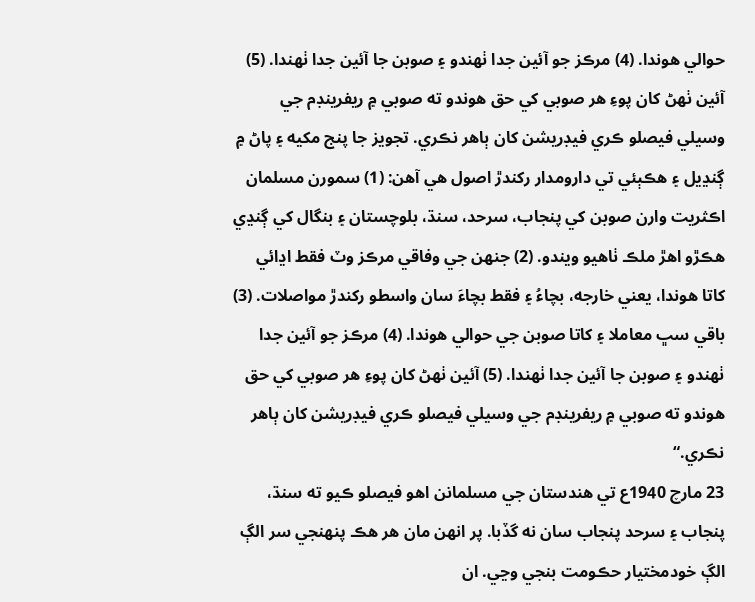حوالي هوندا. (4) مرڪز جو آئين جدا ٺهندو ۽ صوبن جا آئين جدا ٺهندا. (5) آئين ٺهڻ کان پوءِ هر صوبي کي حق هوندو ته صوبي ۾ ريفرينڊم جي وسيلي فيصلو ڪري فيڊريشن کان ٻاهر نڪري. تجويز جا پنج مکيه ۽ پاڻ ۾ ڳنڍيل ۽ هڪٻئي تي دارومدار رکندڙ اصول هي آهن: (1) سمورن مسلمان اڪثريت وارن صوبن کي پنجاب، سرحد، سنڌ، بلوچستان ۽ بنگال کي ڳنڍي هڪڙو اهڙ ملڪ ٺاهيو ويندو. (2) جنهن جي وفاقي مرڪز وٽ فقط اڍائي کاتا هوندا، يعني خارجه، بچاءُ ۽ فقط بچاءَ سان واسطو رکندڙ مواصلات. (3) باقي سڀ معاملا ۽ کاتا صوبن جي حوالي هوندا. (4) مرڪز جو آئين جدا ٺهندو ۽ صوبن جا آئين جدا ٺهندا. (5) آئين ٺهڻ کان پوءِ هر صوبي کي حق هوندو ته صوبي ۾ ريفرينڊم جي وسيلي فيصلو ڪري فيڊريشن کان ٻاهر نڪري.“
23 مارچ 1940ع تي هندستان جي مسلمانن اهو فيصلو ڪيو ته سنڌ، پنجاب ۽ سرحد پنجاب سان نه گڏبا. پر انهن مان هر هڪ پنهنجي سر الڳ الڳ خودمختيار حڪومت بنجي وڃي. ان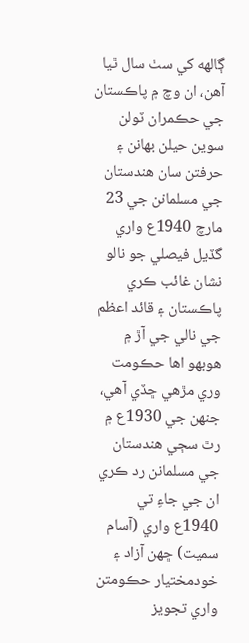ڳالهه کي سٺ سال ٿيا آهن، ان وچ ۾ پاڪستان جي حڪمران ٽولن سوين حيلن بهانن ۽ حرفتن سان هندستان جي مسلمانن جي 23 مارچ 1940ع واري گڏيل فيصلي جو نالو نشان غائب ڪري پاڪستان ۽ قائد اعظم جي نالي جي آڙ ۾ هوبهو اها حڪومت وري مڙهي ڇڏي آهي، جنهن جي 1930ع ۾ رٿ سڄي هندستان جي مسلمانن رد ڪري ان جي جاءِ تي 1940ع واري (آسام سميت) ڇهن آزاد ۽ خودمختيار حڪومتن واري تجويز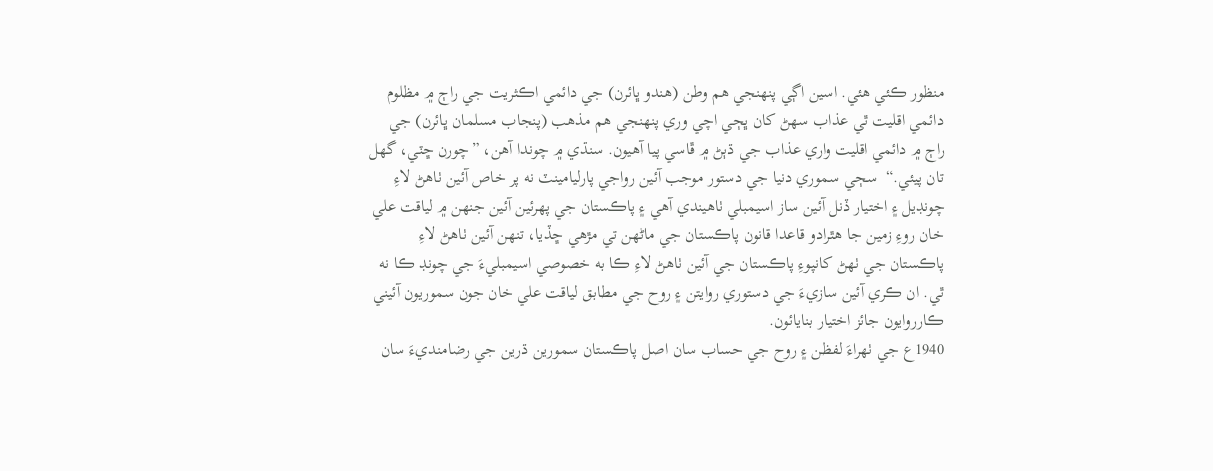منظور ڪئي هئي. اسين اڳي پنهنجي هم وطن (هندو ڀائرن) جي دائمي اڪثريت جي راڄ ۾ مظلوم دائمي اقليت ٿي عذاب سهڻ کان ڀڄي اچي وري پنهنجي هم مذهب (پنجاب مسلمان ڀائرن) جي راڄ ۾ دائمي اقليت واري عذاب جي ڌٻڻ ۾ ڦاسي پيا آهيون. سنڌي ۾ چوندا آهن، ”چورن ڇٽي، گهل تان پيئي.“  سڄي سموري دنيا جي دستور موجب آئين رواجي پارليامينٽ نه پر خاص آئين ٺاهڻ لاءِ چونڊيل ۽ اختيار ڏنل آئين ساز اسيمبلي ٺاهيندي آهي ۽ پاڪستان جي پهرئين آئين جنهن ۾ لياقت علي خان روءِ زمين جا هٿرادو قاعدا قانون پاڪستان جي ماڻهن تي مڙهي ڇڏيا، تنهن آئين ٺاهڻ لاءِ پاڪستان جي ٺهڻ کانپوءِ پاڪستان جي آئين ٺاهڻ لاءِ ڪا به خصوصي اسيمبليءَ جي چونڊ ڪا نه ٿي. ان ڪري آئين سازيءَ جي دستوري روايتن ۽ روح جي مطابق لياقت علي خان جون سموريون آئيني ڪارروايون جائز اختيار بنايائون.
1940ع جي ٺهراءَ لفظن ۽ روح جي حساب سان اصل پاڪستان سمورين ڌرين جي رضامنديءَ سان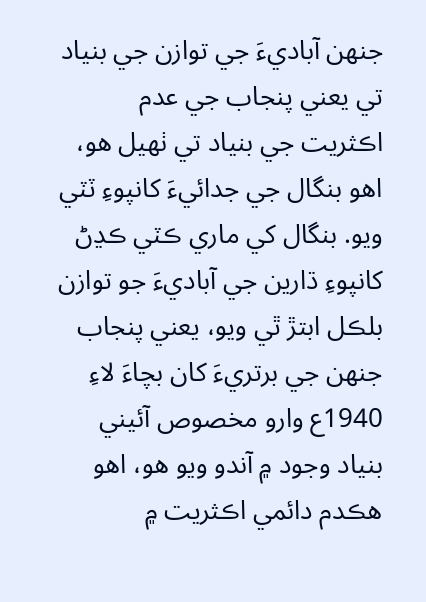جنهن آباديءَ جي توازن جي بنياد تي يعني پنجاب جي عدم اڪثريت جي بنياد تي ٺهيل هو، اهو بنگال جي جدائيءَ کانپوءِ ٽٽي ويو. بنگال کي ماري ڪٽي ڪڍڻ کانپوءِ ڌارين جي آباديءَ جو توازن بلڪل ابتڙ ٿي ويو، يعني پنجاب جنهن جي برتريءَ کان بچاءَ لاءِ 1940ع وارو مخصوص آئيني بنياد وجود ۾ آندو ويو هو، اهو هڪدم دائمي اڪثريت ۾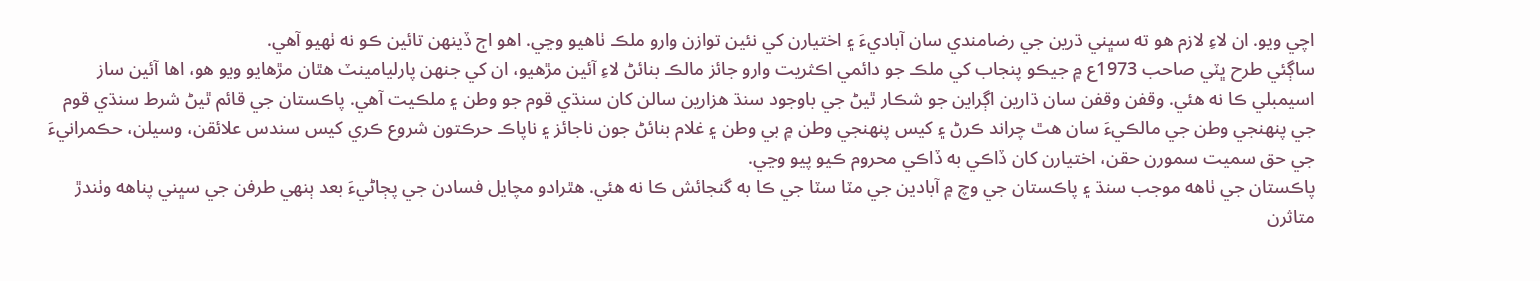اچي ويو. ان لاءِ لازم هو ته سڀني ڌرين جي رضامندي سان آباديءَ ۽ اختيارن کي نئين توازن وارو ملڪ ٺاهيو وڃي. اهو اڄ ڏينهن تائين ڪو نه ٺهيو آهي.
ساڳئي طرح ڀٽي صاحب 1973ع ۾ جيڪو پنجاب کي ملڪ جو دائمي اڪثريت وارو جائز مالڪ بنائڻ لاءِ آئين مڙهيو، ان کي جنهن پارليامينٽ هٿان مڙهايو ويو هو، اها آئين ساز اسيمبلي ڪا نه هئي. وقفن وقفن سان ڌارين اڳراين جو شڪار ٿيڻ جي باوجود سنڌ هزارين سالن کان سنڌي قوم جو وطن ۽ ملڪيت آهي. پاڪستان جي قائم ٿيڻ شرط سنڌي قوم جي پنهنجي وطن جي مالڪيءَ سان هٿ چراند ڪرڻ ۽ کيس پنهنجي وطن ۾ بي وطن ۽ غلام بنائڻ جون ناجائز ۽ ناپاڪ حرڪتون شروع ڪري کيس سندس علائقن، وسيلن، حڪمرانيءَ جي حق سميت سمورن حقن، اختيارن کان ڏاڪي به ڏاڪي محروم ڪيو پيو وڃي.
پاڪستان جي ٺاهه موجب سنڌ ۽ پاڪستان جي وچ ۾ آبادين جي مٽا سٽا جي ڪا به گنجائش ڪا نه هئي. هٿرادو مچايل فسادن جي پڄاڻيءَ بعد ٻنهي طرفن جي سڀني پناهه وٺندڙ متاثرن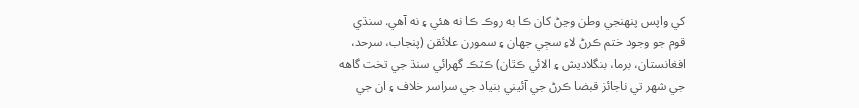کي واپس پنهنجي وطن وڃڻ کان ڪا به روڪ ڪا نه هئي ۽ نه آهي. سنڌي قوم جو وجود ختم ڪرڻ لاءِ سڄي جهان ۽ سمورن علائقن (پنجاب، سرحد، افغانستان، برما، بنگلاديش ۽ الائي ڪٿان) ڪٽڪ گهرائي سنڌ جي تخت گاهه جي شهر تي ناجائز قبضا ڪرڻ جي آئيني بنياد جي سراسر خلاف ۽ ان جي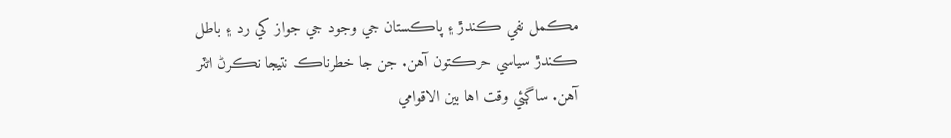مڪمل نفي ڪندڙ ۽ پاڪستان جي وجود جي جواز کي رد ۽ باطل ڪندڙ سياسي حرڪتون آهن. جن جا خطرناڪ نتيجا نڪرڻ اڻٽر آهن. ساڳئي وقت اها بين الاقوامي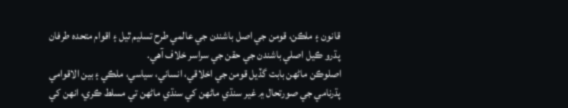قانون ۽ ملڪن، قومن جي اصل باشندن جي عالمي طرح تسليم ٿيل ۽ اقوام متحده طرفان پڌرو ڪيل اصلي باشندن جي حقن جي سراسر خلاف آهي.
اصلوڪن ماڻهن بابت گڏيل قومن جي اخلاقي، انساني، سياسي، ملڪي ۽ بين الاقوامي پڌرنامي جي صورتحال ۾ غير سنڌي ماڻهن کي سنڌي ماڻهن تي مسلط ڪري، انهن کي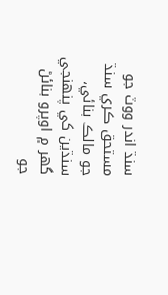سنڌ اندر ووٽ جو مستحق ڪري سنڌ جو مالڪ بنائي، سنڌين کي پنهنجي گهر ۾ اوپرو بنائڻ جو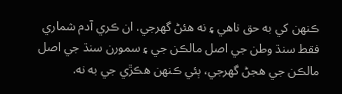ڪنهن کي به حق ناهي ۽ نه هئڻ گهرجي. ان ڪري آدم شماري فقط سنڌ وطن جي اصل مالڪن جي ۽ سمورن سنڌ جي اصل مالڪن جي هجڻ گهرجي، ٻئي ڪنهن هڪڙي جي به نه.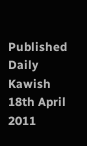Published Daily Kawish 18th April 2011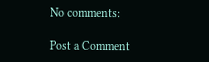No comments:

Post a Comment